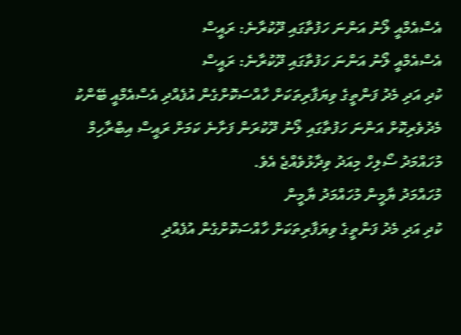އެސްއެމްއީ ލޯނު އަންނަ ހަފުތާގައި ދޫކުރާނެ: ރައީސް
އެސްއެމްއީ ލޯނު އަންނަ ހަފުތާގައި ދޫކުރާނެ: ރައީސް
ކުދި އަދި މެދު ފަންތީގެ ވިޔަފާރިތަކަށް ހާއްސަކޮށްގެން އުފެއްދި އެސްއެމްއީ ބޭންކު މެދުވެރިކޮށް އަންނަ ހަފުތާގައި ލޯނު ދޫކުރަން ފަށާނެ ކަމަށް ރައީސް އިބްރާހިމް މުހައްމަދު ސޯލިހް މިއަދު ވިދާޅުވެއްޖެ އެވެ.
މުހައްމަދު ޔާމީން މުހައްމަދު ޔާމީން
ކުދި އަދި މެދު ފަންތީގެ ވިޔަފާރިތަކަށް ހާއްސަކޮށްގެން އުފެއްދި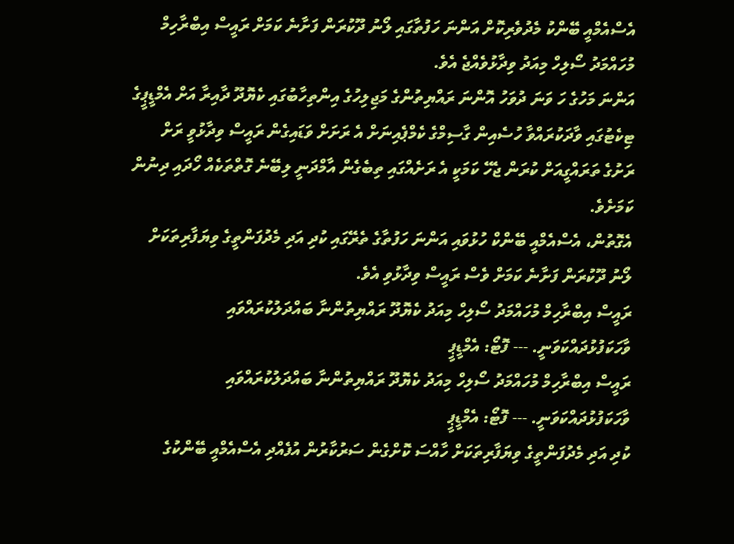އެސްއެމްއީ ބޭންކު މެދުވެރިކޮށް އަންނަ ހަފުތާގައި ލޯނު ދޫކުރަން ފަށާނެ ކަމަށް ރައީސް އިބްރާހިމް މުހައްމަދު ސޯލިހް މިއަދު ވިދާޅުވެއްޖެ އެވެ.
އަންނަ މަހުގެ ހަ ވަނަ ދުވަހު އޮންނަ ރައްޔިތުންގެ މަޖިލިހުގެ އިންތިހާބުގައި ކެޔޮދޫ ދާއިރާ އަށް އެމްޑީޕީގެ ޓިކެޓުގައި ވާދަކުރައްވާ ހުސެއިން ގާސިމްގެ ކެމްޕެއިނަށް އެ ރަށަށް ވަޑައިގެން ރައީސް ވިދާޅުވީ ރަށް ރަށުގެ ތަރައްގީއަށް ކުރަން ޖެހޭ ކަމަކީ އެ ރަށެއްގައި ތިބެގެން އާމްދަނީ ލިބޭނެ ގޮތްތަކެއް ހޯދައި ދިނުން ކަމަށެވެ.
އެގޮތުން، އެސްއެމްއީ ބޭންކް ހުޅުވައި އަންނަ ހަފުތާގެ ތެރޭގައި ކުދި އަދި މެދުފަންތީގެ ވިޔަފާރިތަކަށް ލޯނު ދޫކުރަން ފަށާނެ ކަމަށް ވެސް ރައީސް ވިދާޅުވި އެވެ.
ރައީސް އިބްރާހިމް މުހައްމަދު ސޯލިހް މިއަދު ކެޔޮދޫ ރައްޔިތުންނާ ބައްދަލުކުރައްވައި ވާހަކަފުޅުދައްކަވަނީ. --- ފޮޓޯ: އެމްޑީޕީ
ރައީސް އިބްރާހިމް މުހައްމަދު ސޯލިހް މިއަދު ކެޔޮދޫ ރައްޔިތުންނާ ބައްދަލުކުރައްވައި ވާހަކަފުޅުދައްކަވަނީ. --- ފޮޓޯ: އެމްޑީޕީ
ކުދި އަދި މެދުފަންތީގެ ވިޔަފާރިތަކަށް ހާއްސަ ކޮށްގެން ސަރުކާރުން އުފެއްދި އެސްއެމްއީ ބޭންކުގެ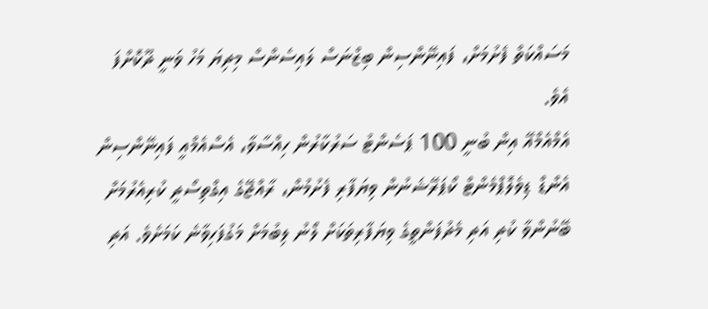މަސައްކަތް ފެށުމަށް، ފައިނޭންސިން ބިޒްނަސް ލައިސެންސް މިދިޔަ މަހު ވަނީ ދޫކޮށްފަ އެވެ.
އެމްއެމްއޭ އިން ބުނީ 100 ޕަސެންޓު ސަރުކާރުން ހިއްސާވާ، އެސްއެމްއީ ފައިނޭންސިން އެންޑް ޑިވެލޮޕްމެންޓް ކޯޕަރޭޝަނުން ވިޔަފާރި ފެށުމުން، ރާއްޖޭގެ އިގްތިސޯދީ ކުރިއެރުމަށް ބޭނުންވާ ކުދި އަދި މެދުފަންތީގެ ވިޔަފާރިތަކަށް ލޯނު ލިބުމަށް މަގުފަހިވާނެ ކަމަށެވެ. އަދި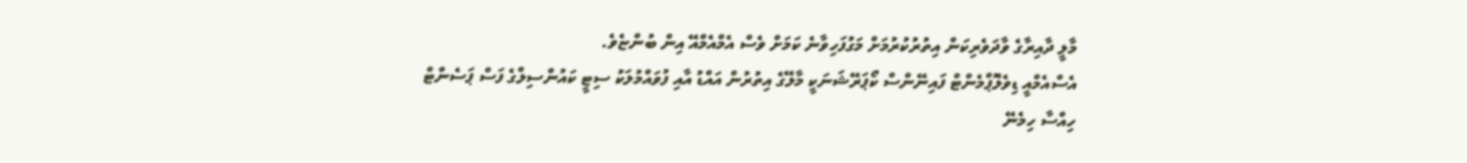މާލީ ދާއިރާގެ ވާދަވެރިކަން އިތުރުކުރުމަށް މަގުފަހިވާނެ ކަމަށް ވެސް އެމްއެމްއޭ އިން ބުންޏެވެ.
އެސްއެމްއީ ޑިވެލޮޕްމެންޓް ފައިނޭންސް ކޯޕަރޭޝަނަކީ މާލޭގެ އިތުރުން އައްޑު އާއި ފުވައްމުލަކު ސިޓީ ކައުންސިލްގެ ފަސް ޕަސެންޓް ހިއްސާ ހިމެނޭ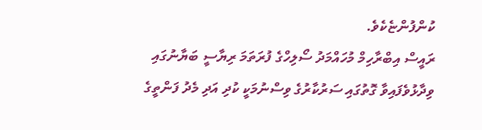ކުންފުންޏެކެވެ.
ރައީސް އިބްރާހިމް މުހައްމަދު ސޯލިހްގެ ފުރަތަމަ ރިޔާސީ ބަޔާނުގައި ވިދާޅުވެފައިވާ ގޮތުގައި ސަރުކާރުގެ ވިސްނުމަކީ ކުދި އަދި މެދު ފަންތީގެ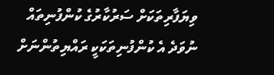ވިޔަފާރިތަކަށް ސަރުކާރުގެ ކުންފުނިތައް ނުވަދެ އެ ކުންފުނިތަކަކީ ރައްޔިތުންނަށް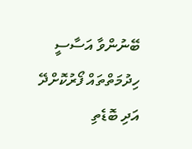ބޭނުންވާ އަސާސީ ހިދުމަތްތައް ފޯރުކޮށްދޭ އަދި ބޮޑެތި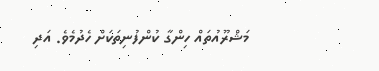މަޝްރޫއުތައް ހިންގާ ކުންފުނިތަކަށް ހެދުމެވެ. އަދި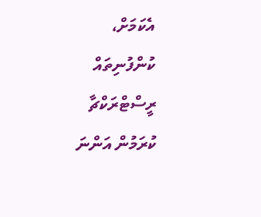އެކަމަށް، ކުންފުނިތައް ރީސްޓްރަކްޗާ ކުރަމުން އަންނަ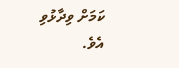ކަމަށް ވިދާޅުވި އެވެ.